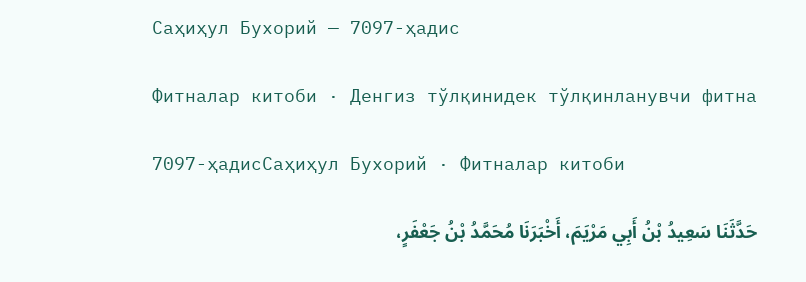Саҳиҳул Бухорий — 7097-ҳадис

Фитналар китоби · Денгиз тўлқинидек тўлқинланувчи фитна

7097-ҳадисСаҳиҳул Бухорий · Фитналар китоби

حَدَّثَنَا سَعِيدُ بْنُ أَبِي مَرْيَمَ، أَخْبَرَنَا مُحَمَّدُ بْنُ جَعْفَرٍ،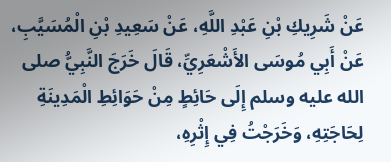عَنْ شَرِيكِ بْنِ عَبْدِ اللَّهِ، عَنْ سَعِيدِ بْنِ الْمُسَيَّبِ، عَنْ أَبِي مُوسَى الأَشْعَرِيِّ، قَالَ خَرَجَ النَّبِيُّ صلى الله عليه وسلم إِلَى حَائِطٍ مِنْ حَوَائِطِ الْمَدِينَةِ لِحَاجَتِهِ، وَخَرَجْتُ فِي إِثْرِهِ،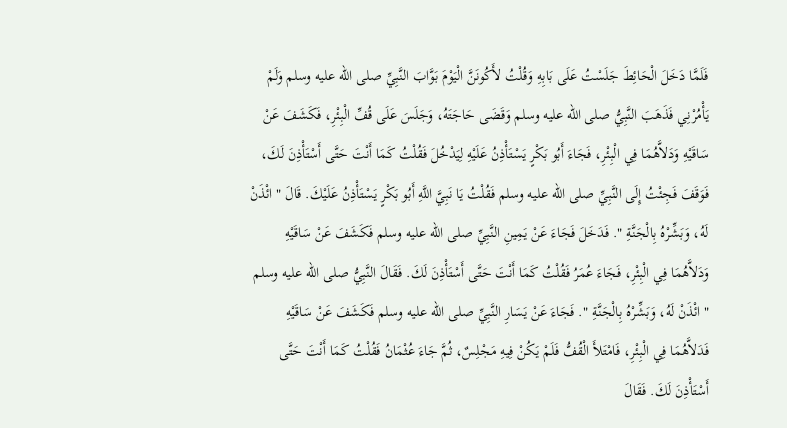فَلَمَّا دَخَلَ الْحَائِطَ جَلَسْتُ عَلَى بَابِهِ وَقُلْتُ لأَكُونَنَّ الْيَوْمَ بَوَّابَ النَّبِيِّ صلى الله عليه وسلم وَلَمْ يَأْمُرْنِي فَذَهَبَ النَّبِيُّ صلى الله عليه وسلم وَقَضَى حَاجَتَهُ، وَجَلَسَ عَلَى قُفِّ الْبِئْرِ، فَكَشَفَ عَنْ سَاقَيْهِ وَدَلاَّهُمَا فِي الْبِئْرِ، فَجَاءَ أَبُو بَكْرٍ يَسْتَأْذِنُ عَلَيْهِ لِيَدْخُلَ فَقُلْتُ كَمَا أَنْتَ حَتَّى أَسْتَأْذِنَ لَكَ، فَوَقَفَ فَجِئْتُ إِلَى النَّبِيِّ صلى الله عليه وسلم فَقُلْتُ يَا نَبِيَّ اللَّهِ أَبُو بَكْرٍ يَسْتَأْذِنُ عَلَيْكَ. قَالَ " ائْذَنْ لَهُ، وَبَشِّرْهُ بِالْجَنَّةِ ". فَدَخَلَ فَجَاءَ عَنْ يَمِينِ النَّبِيِّ صلى الله عليه وسلم فَكَشَفَ عَنْ سَاقَيْهِ وَدَلاَّهُمَا فِي الْبِئْرِ، فَجَاءَ عُمَرُ فَقُلْتُ كَمَا أَنْتَ حَتَّى أَسْتَأْذِنَ لَكَ. فَقَالَ النَّبِيُّ صلى الله عليه وسلم " ائْذَنْ لَهُ، وَبَشِّرْهُ بِالْجَنَّةِ ". فَجَاءَ عَنْ يَسَارِ النَّبِيِّ صلى الله عليه وسلم فَكَشَفَ عَنْ سَاقَيْهِ فَدَلاَّهُمَا فِي الْبِئْرِ، فَامْتَلأَ الْقُفُّ فَلَمْ يَكُنْ فِيهِ مَجْلِسٌ، ثُمَّ جَاءَ عُثْمَانُ فَقُلْتُ كَمَا أَنْتَ حَتَّى أَسْتَأْذِنَ لَكَ. فَقَالَ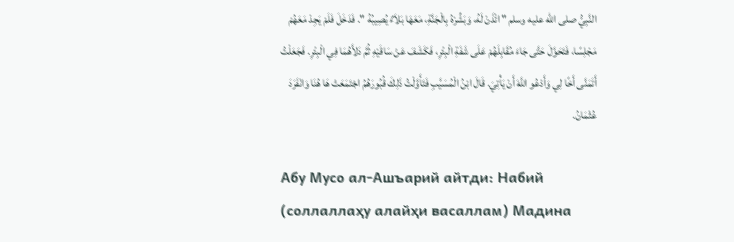النَّبِيُّ صلى الله عليه وسلم " ائْذَنْ لَهُ، وَبَشِّرْهُ بِالْجَنَّةِ، مَعَهَا بَلاَءٌ يُصِيبُهُ ". فَدَخَلَ فَلَمْ يَجِدْ مَعَهُمْ مَجْلِسًا، فَتَحَوَّلَ حَتَّى جَاءَ مُقَابِلَهُمْ عَلَى شَفَةِ الْبِئْرِ، فَكَشَفَ عَنْ سَاقَيْهِ ثُمَّ دَلاَّهُمَا فِي الْبِئْرِ. فَجَعَلْتُ أَتَمَنَّى أَخًا لِي وَأَدْعُو اللَّهَ أَنْ يَأْتِيَ. قَالَ ابْنُ الْمُسَيَّبِ فَتَأَوَّلْتُ ذَلِكَ قُبُورَهُمُ اجْتَمَعَتْ هَا هُنَا وَانْفَرَدَ عُثْمَانُ.

Абу Мусо ал-Ашъарий айтди: Набий (соллаллаҳу алайҳи васаллам) Мадина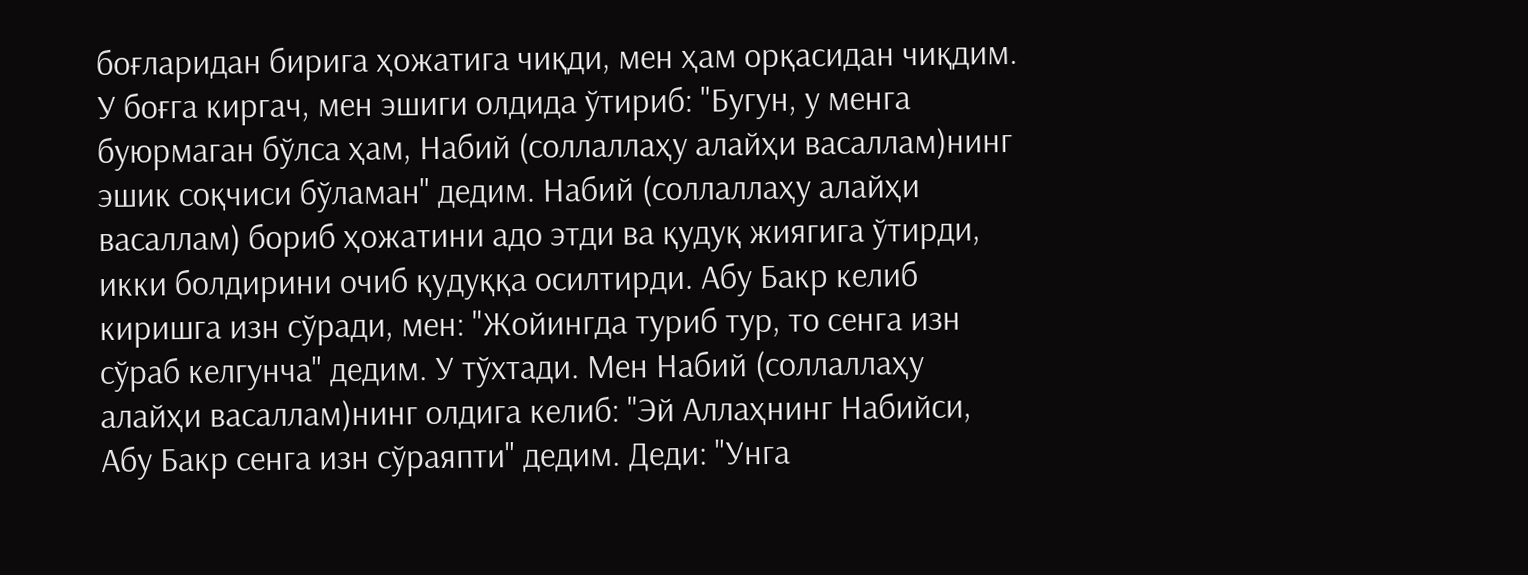боғларидан бирига ҳожатига чиқди, мен ҳам орқасидан чиқдим. У боғга киргач, мен эшиги олдида ўтириб: "Бугун, у менга буюрмаган бўлса ҳам, Набий (соллаллаҳу алайҳи васаллам)нинг эшик соқчиси бўламан" дедим. Набий (соллаллаҳу алайҳи васаллам) бориб ҳожатини адо этди ва қудуқ жиягига ўтирди, икки болдирини очиб қудуққа осилтирди. Абу Бакр келиб киришга изн сўради, мен: "Жойингда туриб тур, то сенга изн сўраб келгунча" дедим. У тўхтади. Мен Набий (соллаллаҳу алайҳи васаллам)нинг олдига келиб: "Эй Аллаҳнинг Набийси, Абу Бакр сенга изн сўраяпти" дедим. Деди: "Унга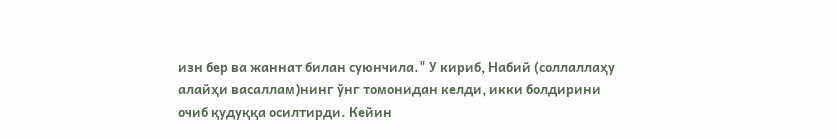изн бер ва жаннат билан суюнчила." У кириб, Набий (соллаллаҳу алайҳи васаллам)нинг ўнг томонидан келди, икки болдирини очиб қудуққа осилтирди. Кейин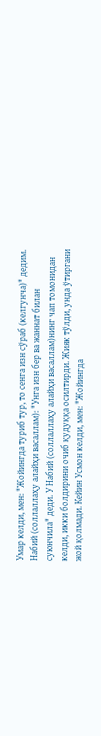Умар келди, мен: "Жойингда туриб тур, то сенга изн сўраб (келгунча)" дедим. Набий (соллаллаҳу алайҳи васаллам): "Унга изн бер ва жаннат билан суюнчила" деди. У Набий (соллаллаҳу алайҳи васаллам)нинг чап томонидан келди, икки болдирини очиб қудуққа осилтирди. Жияк тўлди, унда ўтиргани жой қолмади. Кейин Усмон келди, мен: "Жойингда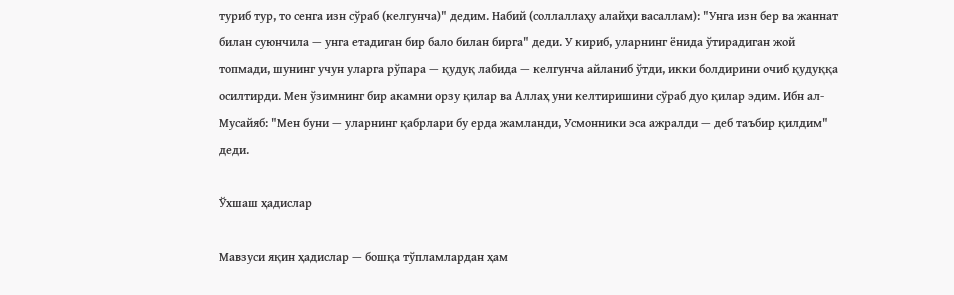туриб тур, то сенга изн сўраб (келгунча)" дедим. Набий (соллаллаҳу алайҳи васаллам): "Унга изн бер ва жаннат билан суюнчила — унга етадиган бир бало билан бирга" деди. У кириб, уларнинг ёнида ўтирадиган жой топмади, шунинг учун уларга рўпара — қудуқ лабида — келгунча айланиб ўтди, икки болдирини очиб қудуққа осилтирди. Мен ўзимнинг бир акамни орзу қилар ва Аллаҳ уни келтиришини сўраб дуо қилар эдим. Ибн ал-Мусайяб: "Мен буни — уларнинг қабрлари бу ерда жамланди, Усмонники эса ажралди — деб таъбир қилдим" деди.

Ўхшаш ҳадислар

Мавзуси яқин ҳадислар — бошқа тўпламлардан ҳам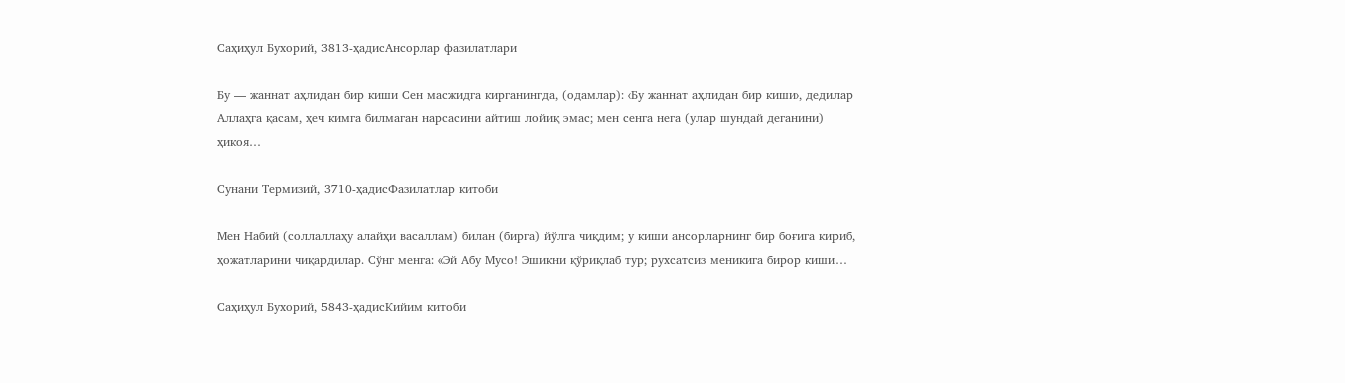Саҳиҳул Бухорий, 3813-ҳадисАнсорлар фазилатлари

Бу — жаннат аҳлидан бир киши Сен масжидга кирганингда, (одамлар): ‹Бу жаннат аҳлидан бир киши›, дедилар Аллаҳга қасам, ҳеч кимга билмаган нарсасини айтиш лойиқ эмас; мен сенга нега (улар шундай деганини) ҳикоя…

Сунани Термизий, 3710-ҳадисФазилатлар китоби

Мен Набий (соллаллаҳу алайҳи васаллам) билан (бирга) йўлга чиқдим; у киши ансорларнинг бир боғига кириб, ҳожатларини чиқардилар. Сўнг менга: «Эй Абу Мусо! Эшикни қўриқлаб тур; рухсатсиз меникига бирор киши…

Саҳиҳул Бухорий, 5843-ҳадисКийим китоби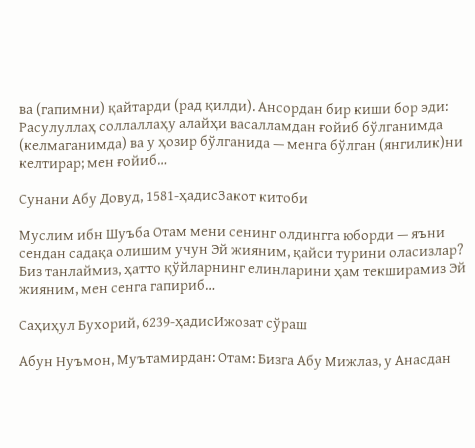ва (гапимни) қайтарди (рад қилди). Ансордан бир киши бор эди: Расулуллаҳ соллаллаҳу алайҳи васалламдан ғойиб бўлганимда (келмаганимда) ва у ҳозир бўлганида — менга бўлган (янгилик)ни келтирар; мен ғойиб…

Сунани Абу Довуд, 1581-ҳадисЗакот китоби

Муслим ибн Шуъба Отам мени сенинг олдингга юборди — яъни сендан садақа олишим учун Эй жияним, қайси турини оласизлар? Биз танлаймиз, ҳатто қўйларнинг елинларини ҳам текширамиз Эй жияним, мен сенга гапириб…

Саҳиҳул Бухорий, 6239-ҳадисИжозат сўраш

Абун Нуъмон, Муътамирдан: Отам: Бизга Абу Мижлаз, у Анасдан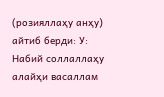(розияллаҳу анҳу) айтиб берди: У: Набий соллаллаҳу алайҳи васаллам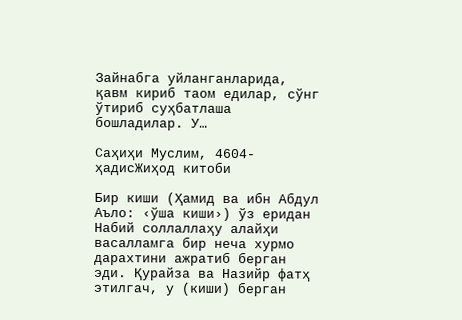Зайнабга уйланганларида, қавм кириб таом едилар, сўнг ўтириб суҳбатлаша бошладилар. У…

Саҳиҳи Муслим, 4604-ҳадисЖиҳод китоби

Бир киши (Ҳамид ва ибн Абдул Аъло: ‹ўша киши›) ўз еридан Набий соллаллаҳу алайҳи васалламга бир неча хурмо дарахтини ажратиб берган эди. Қурайза ва Назийр фатҳ этилгач, у (киши) берган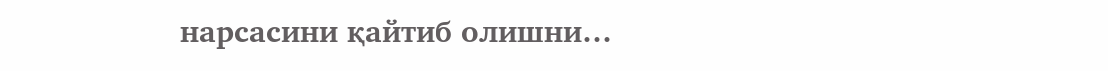нарсасини қайтиб олишни…